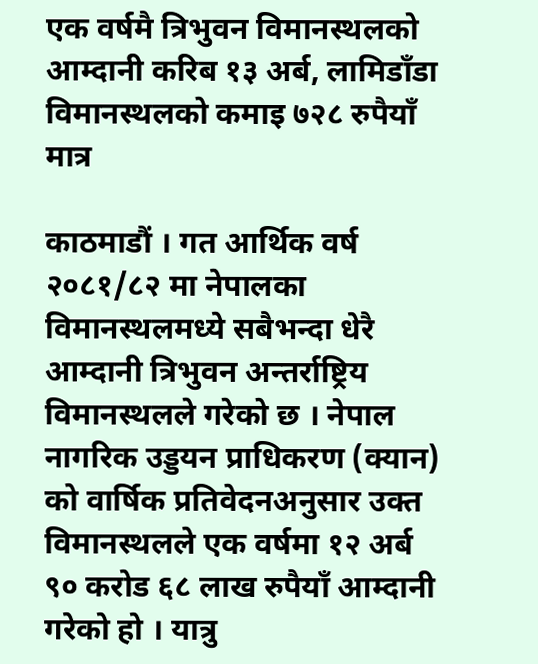एक वर्षमै त्रिभुवन विमानस्थलको आम्दानी करिब १३ अर्ब, लामिडाँडा विमानस्थलको कमाइ ७२८ रुपैयाँ मात्र

काठमाडौं । गत आर्थिक वर्ष २०८१/८२ मा नेपालका विमानस्थलमध्ये सबैभन्दा धेरै आम्दानी त्रिभुवन अन्तर्राष्ट्रिय विमानस्थलले गरेको छ । नेपाल नागरिक उड्डयन प्राधिकरण (क्यान) को वार्षिक प्रतिवेदनअनुसार उक्त विमानस्थलले एक वर्षमा १२ अर्ब ९० करोड ६८ लाख रुपैयाँ आम्दानी गरेको हो । यात्रु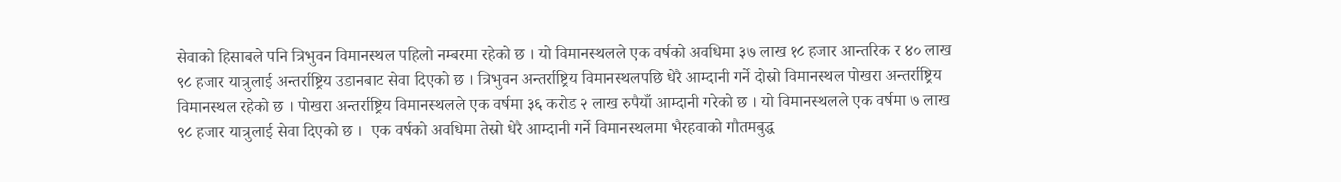सेवाको हिसाबले पनि त्रिभुवन विमानस्थल पहिलो नम्बरमा रहेको छ । यो विमानस्थलले एक वर्षको अवधिमा ३७ लाख १८ हजार आन्तरिक र ४० लाख ९८ हजार यात्रुलाई अन्तर्राष्ट्रिय उडानबाट सेवा दिएको छ । त्रिभुवन अन्तर्राष्ट्रिय विमानस्थलपछि धेरै आम्दानी गर्ने दोस्रो विमानस्थल पोखरा अन्तर्राष्ट्रिय विमानस्थल रहेको छ । पोखरा अन्तर्राष्ट्रिय विमानस्थलले एक वर्षमा ३६ करोड २ लाख रुपैयाँ आम्दानी गरेको छ । यो विमानस्थलले एक वर्षमा ७ लाख ९८ हजार यात्रुलाई सेवा दिएको छ ।  एक वर्षको अवधिमा तेस्रो धेरै आम्दानी गर्ने विमानस्थलमा भैरहवाको गौतमबुद्ध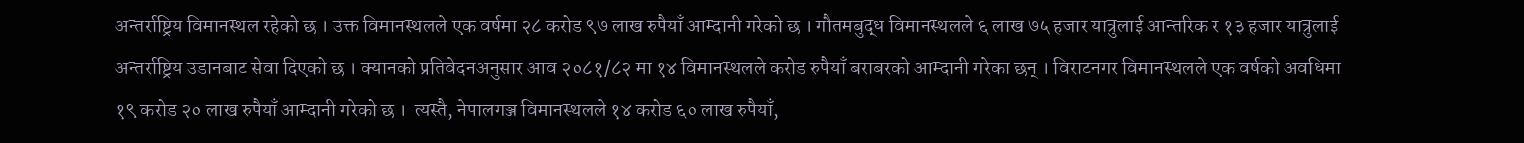अन्तर्राष्ट्रिय विमानस्थल रहेको छ । उक्त विमानस्थलले एक वर्षमा २८ करोड ९७ लाख रुपैयाँ आम्दानी गरेको छ । गौतमबुद्ध विमानस्थलले ६ लाख ७५ हजार यात्रुलाई आन्तरिक र १३ हजार यात्रुलाई अन्तर्राष्ट्रिय उडानबाट सेवा दिएको छ । क्यानको प्रतिवेदनअनुसार आव २०८१/८२ मा १४ विमानस्थलले करोड रुपैयाँ बराबरको आम्दानी गरेका छन् । विराटनगर विमानस्थलले एक वर्षको अवधिमा १९ करोड २० लाख रुपैयाँ आम्दानी गरेको छ ।  त्यस्तै, नेपालगञ्ज विमानस्थलले १४ करोड ६० लाख रुपैयाँ,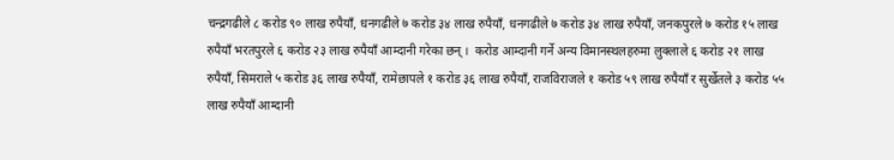चन्द्रगढीले ८ करोड ९० लाख रुपैयाँ, धनगढीले ७ करोड ३४ लाख रुपैयाँ, धनगढीले ७ करोड ३४ लाख रुपैयाँ, जनकपुरले ७ करोड १५ लाख रुपैयाँ भरतपुरले ६ करोड २३ लाख रुपैयाँ आम्दानी गरेका छन् ।  करोड आम्दानी गर्ने अन्य विमानस्थलहरुमा लुक्लाले ६ करोड २१ लाख रुपैयाँ, सिमराले ५ करोड ३६ लाख रुपैयाँ, रामेछापले १ करोड ३६ लाख रुपैयाँ, राजविराजले १ करोड ५९ लाख रुपैयाँ र सुर्खेतले ३ करोड ५५ लाख रुपैयाँ आम्दानी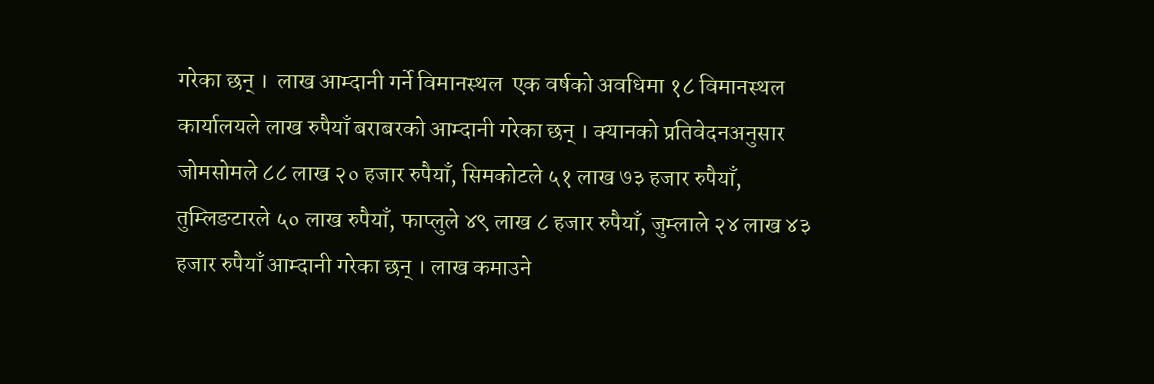गरेका छन् ।  लाख आम्दानी गर्ने विमानस्थल  एक वर्षको अवधिमा १८ विमानस्थल कार्यालयले लाख रुपैयाँ बराबरको आम्दानी गरेका छन् । क्यानको प्रतिवेदनअनुसार जोमसोमले ८८ लाख २० हजार रुपैयाँ, सिमकोटले ५१ लाख ७३ हजार रुपैयाँ, तुम्लिङटारले ५० लाख रुपैयाँ, फाप्लुले ४९ लाख ८ हजार रुपैयाँ, जुम्लाले २४ लाख ४३ हजार रुपैयाँ आम्दानी गरेका छन् । लाख कमाउने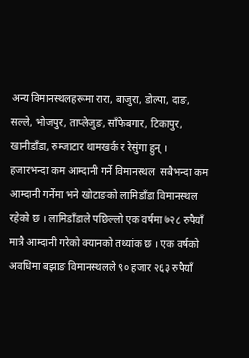अन्य विमानस्थलहरूमा रारा, बाजुरा, डोल्पा, दाङ, सल्ले, भोजपुर, ताप्लेजुङ, साँफेबगार, टिकापुर, खानीडाँडा, रुम्जाटार थामखर्क र रेसुंगा हुन् ।  हजारभन्दा कम आम्दानी गर्ने विमानस्थल  सबैभन्दा कम आम्दानी गर्नेमा भने खोटाङको लामिडाँडा विमानस्थल रहेको छ । लामिडाँडाले पछिल्लो एक वर्षमा ७२८ रुपैयाँ मात्रै आम्दानी गरेको क्यानको तथ्यांक छ । एक वर्षको अवधिमा बझाङ विमानस्थलले ९० हजार २६३ रुपैयाँ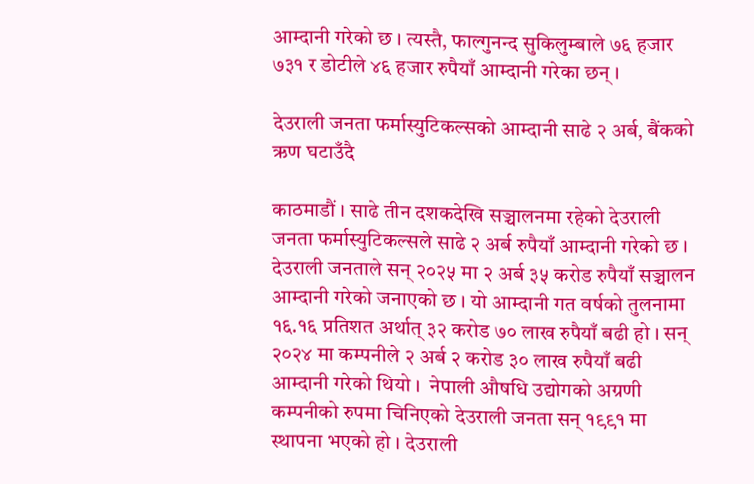आम्दानी गरेको छ । त्यस्तै, फाल्गुनन्द सुकिलुम्बाले ७६ हजार ७३१ र डोटीले ४६ हजार रुपैयाँ आम्दानी गरेका छन् ।

देउराली जनता फर्मास्युटिकल्सको आम्दानी साढे २ अर्ब, बैंकको ऋण घटाउँदै

काठमाडौं । साढे तीन दशकदेखि सञ्चालनमा रहेको देउराली जनता फर्मास्युटिकल्सले साढे २ अर्ब रुपैयाँ आम्दानी गरेको छ । देउराली जनताले सन् २०२५ मा २ अर्ब ३५ करोड रुपैयाँ सञ्चालन आम्दानी गरेको जनाएको छ । यो आम्दानी गत वर्षको तुलनामा १६.१६ प्रतिशत अर्थात् ३२ करोड ७० लाख रुपैयाँ बढी हो । सन् २०२४ मा कम्पनीले २ अर्ब २ करोड ३० लाख रुपैयाँ बढी आम्दानी गरेको थियो ।  नेपाली औषधि उद्योगको अग्रणी कम्पनीको रुपमा चिनिएको देउराली जनता सन् १९९१ मा स्थापना भएको हो । देउराली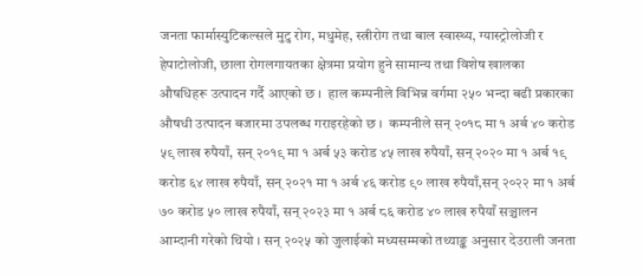जनता फार्मास्युटिकल्सले मुटु रोग, मधुमेह, स्त्रीरोग तथा बाल स्वास्थ्य, ग्यास्ट्रोलोजी र हेपाटोलोजी, छाला रोगलगायतका क्षेत्रमा प्रयोग हुने सामान्य तथा विशेष खालका औषधिहरू उत्पादन गर्दै आएको छ ।  हाल कम्पनीले विभिन्न वर्गमा २५० भन्दा बढी प्रकारका औषधी उत्पादन बजारमा उपलब्ध गराइरहेको छ ।  कम्पनीले सन् २०१८ मा १ अर्ब ४० करोड ५९ लाख रुपैयाँ, सन् २०१९ मा १ अर्ब ५३ करोड ४५ लाख रुपैयाँ, सन् २०२० मा १ अर्ब १९ करोड ६४ लाख रुपैयाँ, सन् २०२१ मा १ अर्ब ४६ करोड ९० लाख रुपैयाँ,सन् २०२२ मा १ अर्ब ७० करोड ५० लाख रुपैयाँ, सन् २०२३ मा १ अर्ब ८६ करोड ४० लाख रुपैयाँ सञ्चालन आम्दानी गरेको थियो । सन् २०२५ को जुलाईको मध्यसम्मको तथ्याङ्क अनुसार देउराली जनता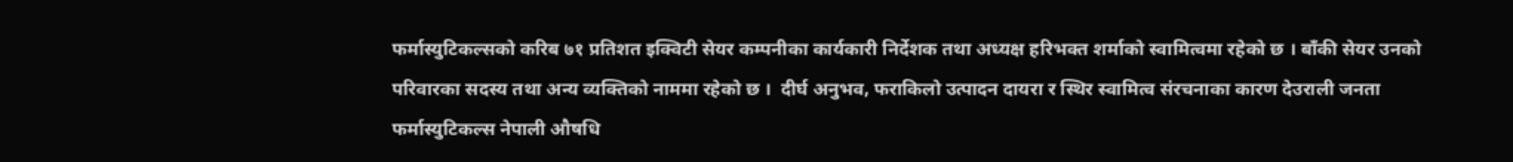फर्मास्युटिकल्सको करिब ७१ प्रतिशत इक्विटी सेयर कम्पनीका कार्यकारी निर्देशक तथा अध्यक्ष हरिभक्त शर्माको स्वामित्वमा रहेको छ । बाँकी सेयर उनको परिवारका सदस्य तथा अन्य व्यक्तिको नाममा रहेको छ ।  दीर्घ अनुभव, फराकिलो उत्पादन दायरा र स्थिर स्वामित्व संरचनाका कारण देउराली जनता फर्मास्युटिकल्स नेपाली औषधि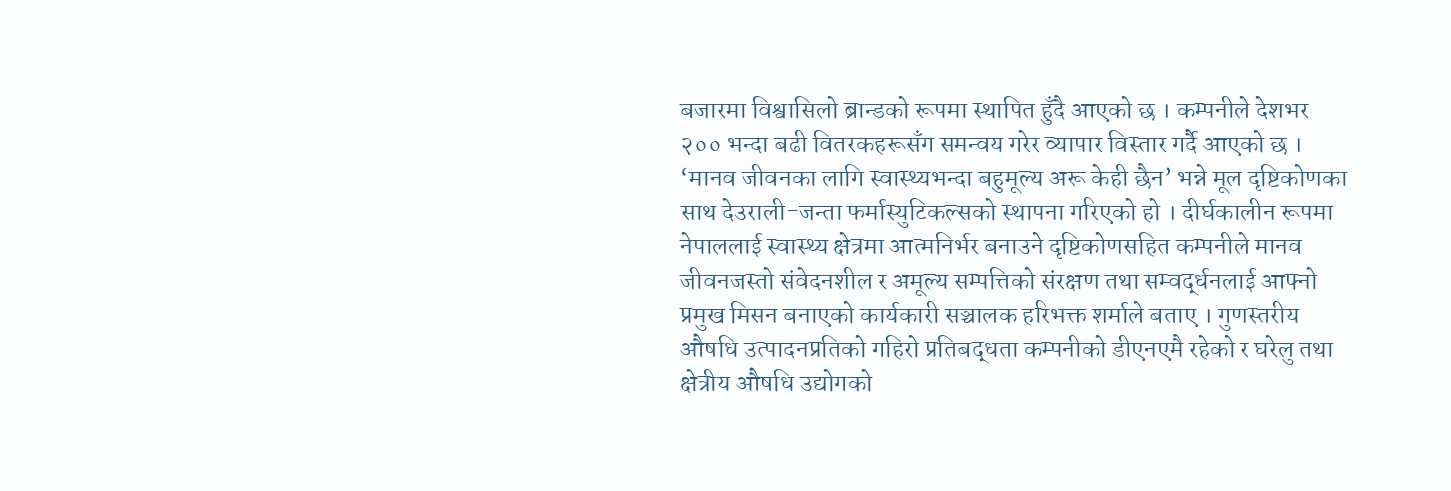बजारमा विश्वासिलो ब्रान्डको रूपमा स्थापित हुँदै आएको छ । कम्पनीले देशभर २०० भन्दा बढी वितरकहरूसँग समन्वय गरेर व्यापार विस्तार गर्दै आएको छ ।  ‘मानव जीवनका लागि स्वास्थ्यभन्दा बहुमूल्य अरू केही छैन’ भन्ने मूल दृष्टिकोणका साथ देउराली-जन्ता फर्मास्युटिकल्सको स्थापना गरिएको हो । दीर्घकालीन रूपमा नेपाललाई स्वास्थ्य क्षेत्रमा आत्मनिर्भर बनाउने दृष्टिकोणसहित कम्पनीले मानव जीवनजस्तो संवेदनशील र अमूल्य सम्पत्तिको संरक्षण तथा सम्वर्द्धनलाई आफ्नो प्रमुख मिसन बनाएको कार्यकारी सञ्चालक हरिभक्त शर्माले बताए । गुणस्तरीय औषधि उत्पादनप्रतिको गहिरो प्रतिबद्धता कम्पनीको डीएनएमै रहेको र घरेलु तथा क्षेत्रीय औषधि उद्योगको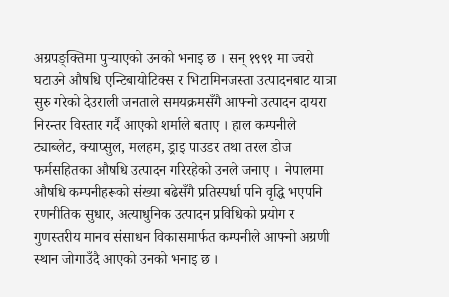अग्रपङ्क्तिमा पुर्‍याएको उनको भनाइ छ । सन् १९९१ मा ज्वरो घटाउने औषधि एन्टिबायोटिक्स र भिटामिनजस्ता उत्पादनबाट यात्रा सुरु गरेको देउराली जनताले समयक्रमसँगै आफ्नो उत्पादन दायरा निरन्तर विस्तार गर्दै आएको शर्माले बताए । हाल कम्पनीले ट्याब्लेट, क्याप्सुल, मलहम, ड्राइ पाउडर तथा तरल डोज फर्मसहितका औषधि उत्पादन गरिरहेको उनले जनाए ।  नेपालमा औषधि कम्पनीहरूको संख्या बढेसँगै प्रतिस्पर्धा पनि वृद्धि भएपनि रणनीतिक सुधार, अत्याधुनिक उत्पादन प्रविधिको प्रयोग र गुणस्तरीय मानव संसाधन विकासमार्फत कम्पनीले आफ्नो अग्रणी स्थान जोगाउँदै आएको उनको भनाइ छ ।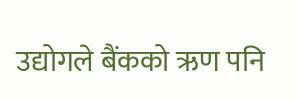उद्योगले बैंकको ऋण पनि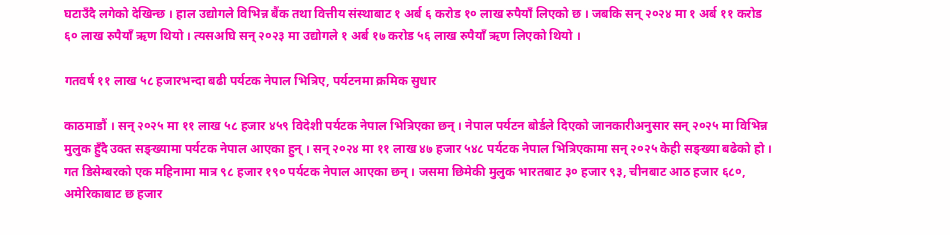घटाउँदै लगेको देखिन्छ । हाल उद्योगले विभिन्न बैंक तथा वित्तीय संस्थाबाट १ अर्ब ६ करोड १० लाख रुपैयाँ लिएको छ । जबकि सन् २०२४ मा १ अर्ब ११ करोड ६० लाख रुपैयाँ ऋण थियो । त्यसअघि सन् २०२३ मा उद्योगले १ अर्ब १७ करोड ५६ लाख रुपैयाँ ऋण लिएको थियो ।

गतवर्ष ११ लाख ५८ हजारभन्दा बढी पर्यटक नेपाल भित्रिए, पर्यटनमा क्रमिक सुधार

काठमाडौं । सन् २०२५ मा ११ लाख ५८ हजार ४५९ विदेशी पर्यटक नेपाल भित्रिएका छन् । नेपाल पर्यटन बोर्डले दिएको जानकारीअनुसार सन् २०२५ मा विभिन्न मुलुक हुँदै उक्त सङ्ख्यामा पर्यटक नेपाल आएका हुन् । सन् २०२४ मा ११ लाख ४७ हजार ५४८ पर्यटक नेपाल भित्रिएकामा सन् २०२५ केही सङ्ख्या बढेको हो । गत डिसेम्बरको एक महिनामा मात्र ९८ हजार १९० पर्यटक नेपाल आएका छन् । जसमा छिमेकी मुलुक भारतबाट ३० हजार ९३, चीनबाट आठ हजार ६८०, अमेरिकाबाट छ हजार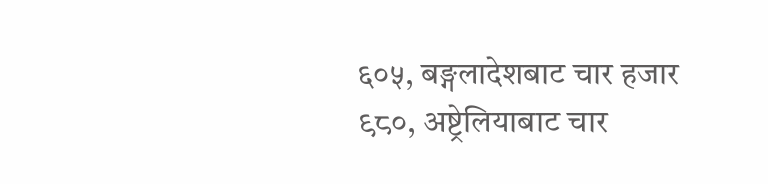६०५, बङ्गलादेशबाट चार हजार ९८०, अष्ट्रेलियाबाट चार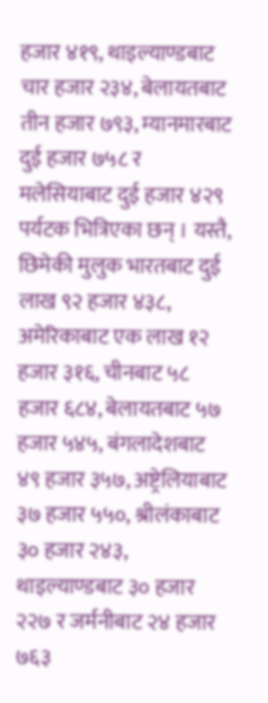हजार ४१९, थाइल्याण्डबाट चार हजार २३४, बेलायतबाट तीन हजार ७९३, म्यानमारबाट दुई हजार ७५८ र मलेसियाबाट दुई हजार ४२९ पर्यटक भित्रिएका छन् । यस्तै, छिमेकी मुलुक भारतबाट दुई लाख ९२ हजार ४३८, अमेरिकाबाट एक लाख १२ हजार ३१६, चीनबाट ५८ हजार ६८४, बेलायतबाट ५७ हजार ५४५, बंगलादेशबाट ४९ हजार ३५७, अष्ट्रेलियाबाट ३७ हजार ५५०, श्रीलंकाबाट ३० हजार २४३, थाइल्याण्डबाट ३० हजार २२७ र जर्मनीबाट २४ हजार ७६३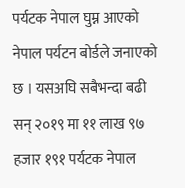पर्यटक नेपाल घुम्न आएको नेपाल पर्यटन बोर्डले जनाएको छ । यसअघि सबैभन्दा बढी सन् २०१९ मा ११ लाख ९७ हजार १९१ पर्यटक नेपाल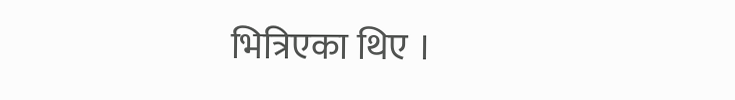भित्रिएका थिए ।